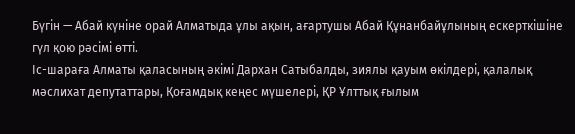Бүгін — Абай күніне орай Алматыда ұлы ақын, ағартушы Абай Құнанбайұлының ескерткішіне гүл қою рәсімі өтті.
Іс-шараға Алматы қаласының әкімі Дархан Сатыбалды, зиялы қауым өкілдері, қалалық мәслихат депутаттары, Қоғамдық кеңес мүшелері, ҚР Ұлттық ғылым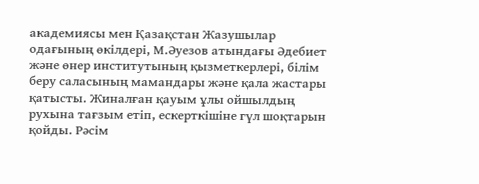академиясы мен Қазақстан Жазушылар одағының өкілдері, М.Әуезов атындағы Әдебиет және өнер институтының қызметкерлері, білім беру саласының мамандары және қала жастары қатысты. Жиналған қауым ұлы ойшылдың рухына тағзым етіп, ескерткішіне гүл шоқтарын қойды. Рәсім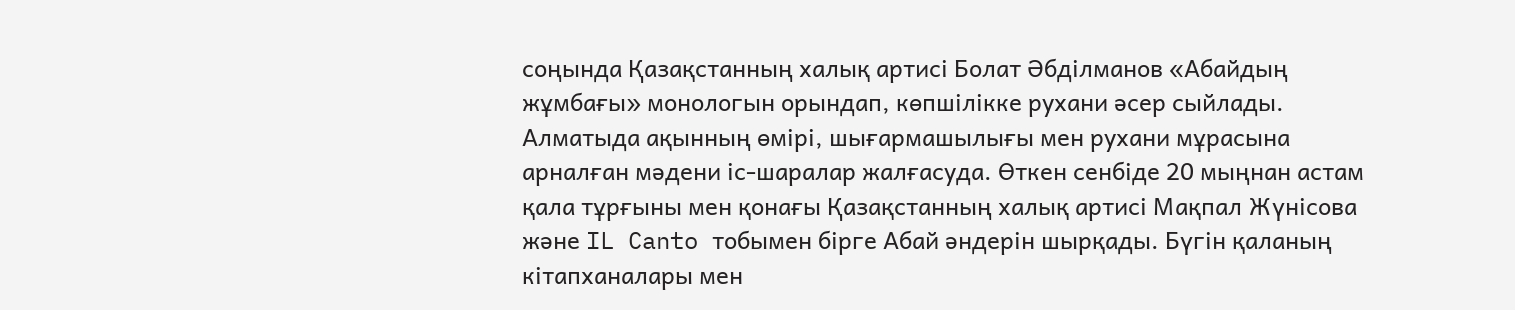соңында Қазақстанның халық артисі Болат Әбділманов «Абайдың жұмбағы» монологын орындап, көпшілікке рухани әсер сыйлады.
Алматыда ақынның өмірі, шығармашылығы мен рухани мұрасына арналған мәдени іс-шаралар жалғасуда. Өткен сенбіде 20 мыңнан астам қала тұрғыны мен қонағы Қазақстанның халық артисі Мақпал Жүнісова және IL Canto тобымен бірге Абай әндерін шырқады. Бүгін қаланың кітапханалары мен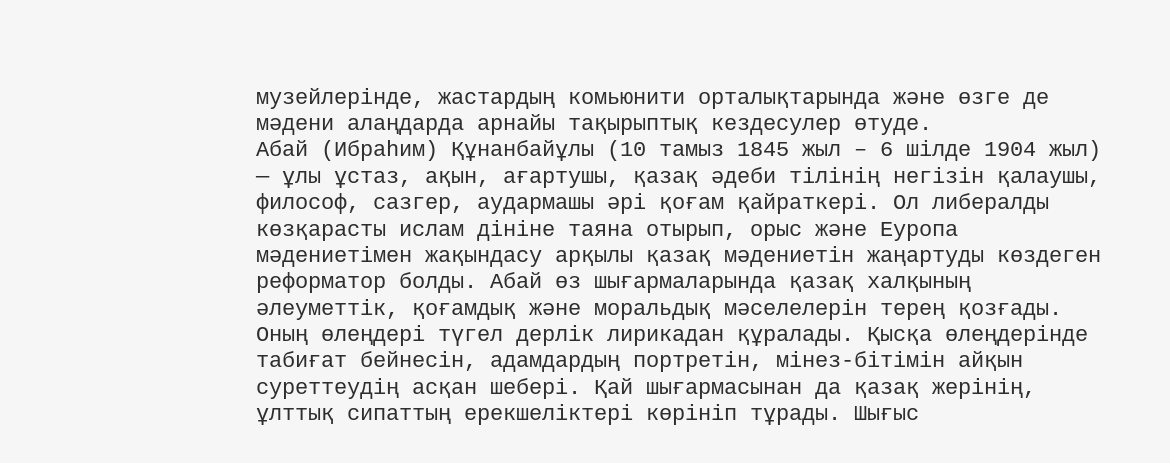музейлерінде, жастардың комьюнити орталықтарында және өзге де мәдени алаңдарда арнайы тақырыптық кездесулер өтуде.
Абай (Ибраһим) Құнанбайұлы (10 тамыз 1845 жыл – 6 шілде 1904 жыл) — ұлы ұстаз, ақын, ағартушы, қазақ әдеби тілінің негізін қалаушы, философ, сазгер, аудармашы әрі қоғам қайраткері. Ол либералды көзқарасты ислам дініне таяна отырып, орыс және Еуропа мәдениетімен жақындасу арқылы қазақ мәдениетін жаңартуды көздеген реформатор болды. Абай өз шығармаларында қазақ халқының әлеуметтік, қоғамдық және моральдық мәселелерін терең қозғады. Оның өлеңдері түгел дерлік лирикадан құралады. Қысқа өлеңдерінде табиғат бейнесін, адамдардың портретін, мінез-бітімін айқын суреттеудің асқан шебері. Қай шығармасынан да қазақ жерінің, ұлттық сипаттың ерекшеліктері көрініп тұрады. Шығыс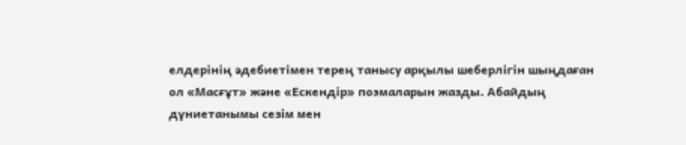елдерінің әдебиетімен терең танысу арқылы шеберлігін шыңдаған ол «Масғұт» және «Ескендір» поэмаларын жазды. Абайдың дүниетанымы сезім мен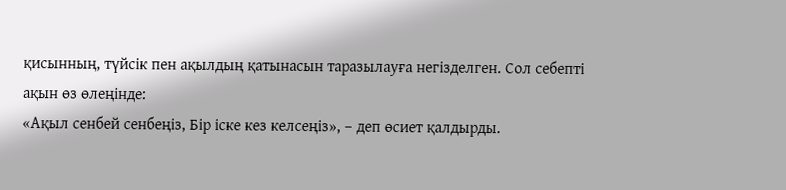қисынның, түйсік пен ақылдың қатынасын таразылауға негізделген. Сол себепті ақын өз өлеңінде:
«Ақыл сенбей сенбеңіз, Бір іске кез келсеңіз», – деп өсиет қалдырды.